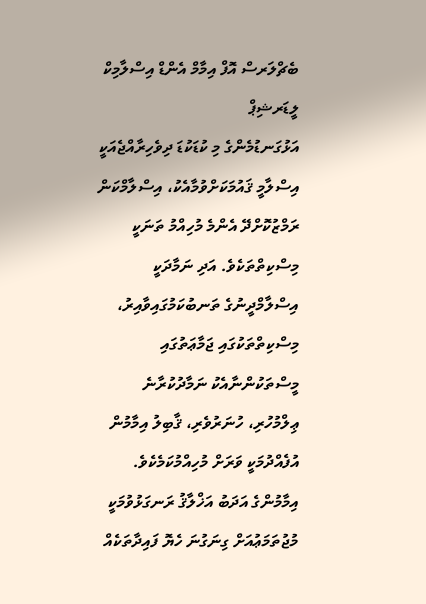ބެޗްލަރސް އޮފް އިމާމް އެންޑް އިސްލާމިކް ލީޑަރޝިޕް
އަޅުގަނޑުމެންގެ މި ކުޑަކުޑަ ދިވެހިރާއްޖެއަކީ އިސްލާމީ ޤައުމަކަށްވުމާއެކު، އިސްލާމްކަން ރަމްޒުކޮށްދޭ އެންމެ މުހިއްމު ތަނަކީ މިސްކިތްތަކެވެ. އަދި ނަމާދަކީ އިސްލާމްދީނުގެ ތަނބުކަމުގައިވާއިރު، މިސްކިތްތަކުގައި ޖަމާޢަތުގައި މީސްތަކުންނާއެކު ނަމާދުކުރާނެ ޢިލްމުހުރި، ހުނަރުވެރި، ޤާބިލު އިމާމުން އުފެއްދުމަކީ ވަރަށް މުހިއްމުކަމެކެވެ. އިމާމުންގެ އަދަބު އަޚްލާޤު ރަނގަޅުވުމަކީ މުޖުތަމަޢުއަށް ގިނަގުނަ ހެޔޮ ފައިދާތަކެއް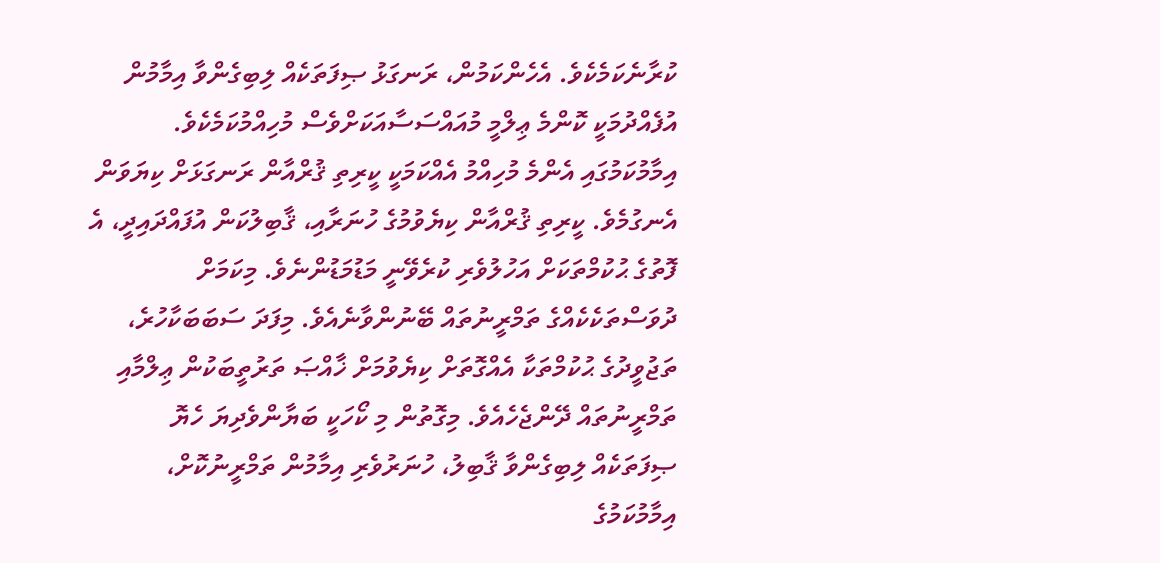ކުރާނެކަމެކެވެ. އެހެންކަމުން، ރަނގަޅު ޞިފަތަކެއް ލިބިގެންވާ އިމާމުން އުފެއްދުމަކީ ކޮންމެ ޢިލްމީ މުއައްސަސާއަކަށްވެސް މުހިއްމުކަމެކެވެ.
އިމާމުކަމުގައި އެންމެ މުހިއްމު އެއްކަމަކީ ކީރިތި ޤުރްއާން ރަނގަޅަށް ކިޔަވަން އެނގުމެވެ. ކީރިތި ޤުރްއާން ކިޔެވުމުގެ ހުނަރާއި، ޤާބިލުކަން އުފައްދައިދީ، އެ ފޮތުގެ ޙުކުމްތަކަށް އަހުލުވެރި ކުރެވޭނީ މަޑުމަޑުންނެވެ. މިކަމަށް ދުވަސްތަކެކެއްގެ ތަމްރީނުތައް ބޭނުންވާނެއެވެ. މިފަދަ ސަބަބަކާހުރެ، ތަޖުވީދުގެ ޙުކުމްތަކާ އެއްގޮތަށް ކިޔެވުމަށް ޚާއްޞަ ތަރުތީބަކުން ޢިލްމާއި ތަމްރީނުތައް ދޭންޖެހެއެވެ. މިގޮތުން މި ކޯހަކީ ބަޔާންވެދިޔަ ހެޔޮ ޞިފަތަކެއް ލިބިގެންވާ ޤާބިލު، ހުނަރުވެރި އިމާމުން ތަމްރީނުކޮށް،  އިމާމުކަމުގެ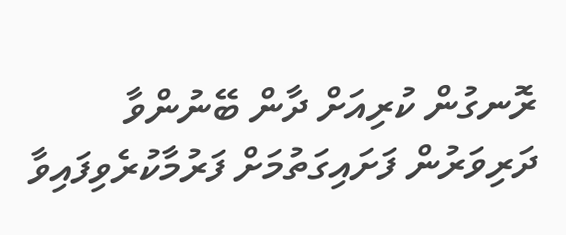ރޮނގުން ކުރިއަށް ދާން ބޭނުންވާ ދަރިވަރުން ފަށައިގަތުމަށް ފަރުމާކުރެވިފައިވާ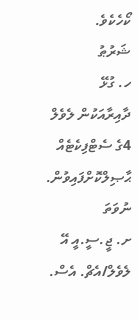ކޯހެކެވެ.
ޝަރުޠު
ހ. ގުޅޭ ދާއިރާއަކުން ލެވެލް 4ގެ ސެޓްފިކެޓެއް ޙާޞިލްކޮށްފައިވުން. ނުވަތަ
ށ. ޖީ.ސީ.އީ އޭ ލެވެލް/އެޗް. އެސް.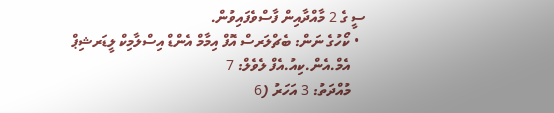ސީ ގެ 2 މާއްދާއިން ފާސްވެފައިވުން.
  • ކޯހުގެ ނަން: ބެޗްލަރސް އޮފް އިމާމް އެންޑް އިސްލާމިކް ލީޑަރޝިޕް
    އެމް.އެން.ކިއު.އެފް ލެވެލް: 7
    މުއްދަތު: 3 އަހަރު (6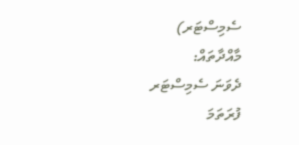ސެމިސްޓަރ)
މާއްދާތައް:
ދެވަނަ ސެމިސްޓަރ
ފުރަތަމަ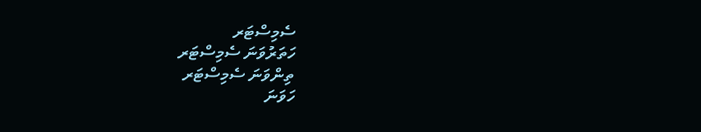ސެމިސްޓަރ
ހަތަރުވަނަ ސެމިސްޓަރ
ތިންވަނަ ސެމިސްޓަރ
ހަވަނަ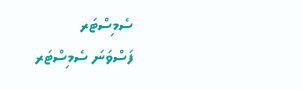ސެމިސްޓަރ
ފަސްވަނަ ސެމިސްޓަރ